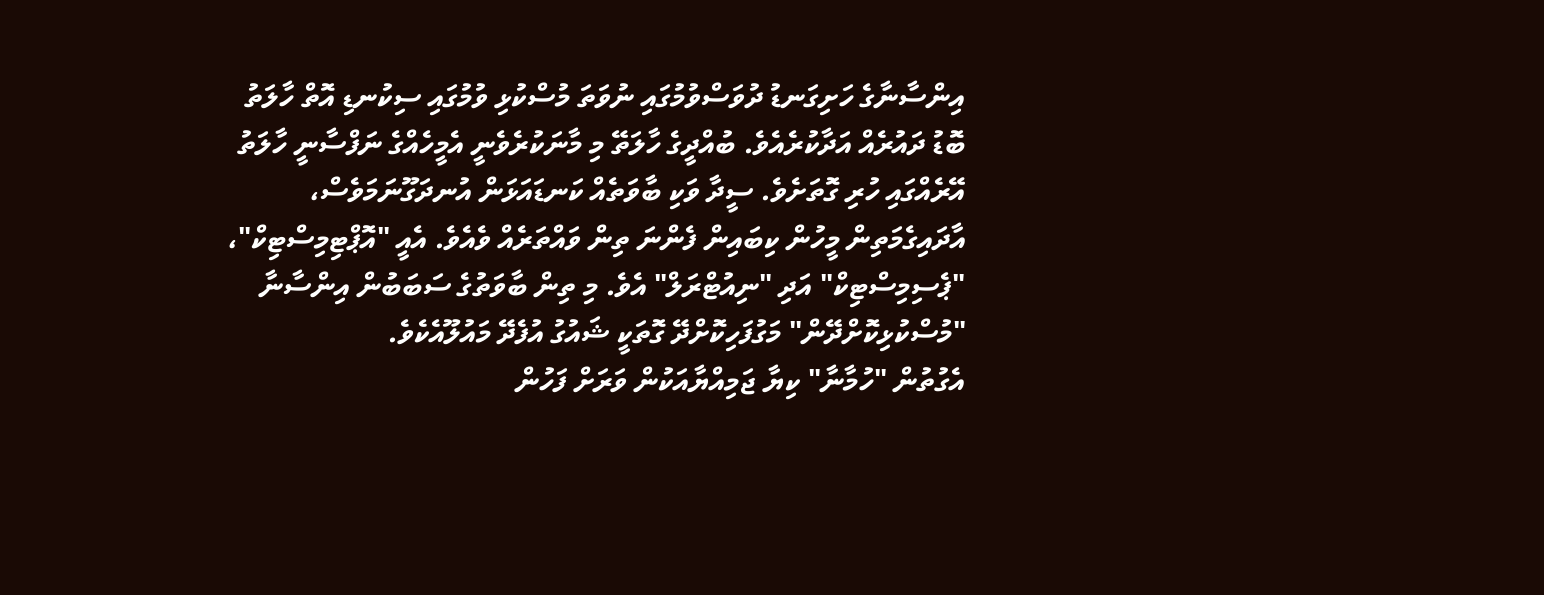އިންސާނާގެ ހަށިގަނޑު ދުވަސްވުމުގައި ނުވަތަ މުސްކުޅި ވުމުގައި ސިކުނޑި އޮތް ހާލަތު ބޮޑު ދައުރެއް އަދާކުރެއެވެ. ބުއްދީގެ ހާލަތޭ މި މާނަކުރެވެނީ އެމީހެއްގެ ނަފްސާނީ ހާލަތު އޭރެއްގައި ހުރި ގޮތަށެވެ. ސީދާ ވަކި ބާވަތެއް ކަނޑައަޅަން އުނދަގޫނަމަވެސް، އާދައިގެމަތިން މީހުން ކިބައިން ފެންނަ ތިން ވައްތަރެއް ވެއެވެ. އެއީ "އޮޕްޓިމިސްޓިކް"، "ޕެސިމިސްޓިކް" އަދި "ނިއުޓްރަލް" އެވެ. މި ތިން ބާވަތުގެ ސަބަބުން އިންސާނާ "މުސްކުޅިކޮށްދޭން" މަގުފަހިކޮށްދޭ ގޮތަކީ ޝައުގު އުފެދޭ މައުލޫއެކެވެ.
އެގުތުން "ހުމާނާ" ކިޔާ ޖަމިއްޔާއަކުން ވަރަށް ފަހުން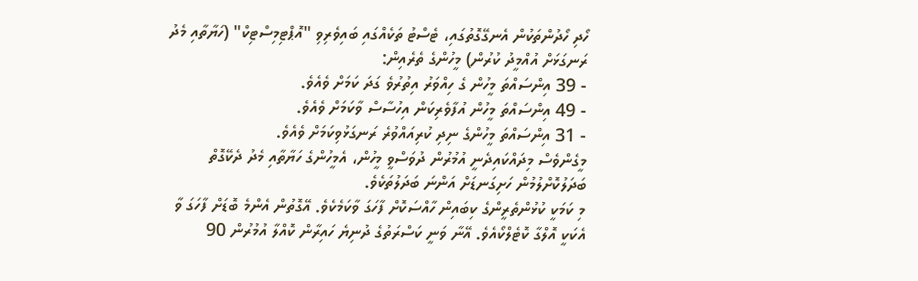ހޯދި ހޯދުންތަކުން އެނގޭގޮތުގައި، ޓެސްޓު ތަކެއްގައި ބައިވެރިވި "އޮޕްޓިމިސްޓިކް" (ހަޔާތާއި މެދު ރަނގަޅަށް އުއްމީދު ކުރުން) މީހުންގެ ތެރެއިން:
- 39 އިންސައްތަ މީހުން ގެ ހިއްވަރު އިތުރުވެ ގަދަ ކަމަށް ވެއެވެ.
- 49 އިންސައްތަ މީހުން އުފާވެރިކަން އިހުސާސް ވާކަމަށް ވެއެވެ.
- 31 އިންސައްތަ މީހުންގެ ނިދި ކުރިއައްވުރެ ރަނގަޅުވިކަމަށް ވެއެވެ.
މީގެންވެސް މިދައްކައިދެނީ އުމުރުން ދުވަސްވީ މީހުން، އެމީހުންގެ ހަޔާތާއި މެދު ދެކޭގޮތް ބަދަލުކޮށްލުމުން ހަށިގަނޑަށް އަންނަ ބަދަލުތަކެވެ.
މި ކަމަކީ ކުޅުންތެރީންގެ ކިބައިން ހާއްސަކޮށް ފާހަގަ ވާކަމެކެވެ. އޭގޮތުން އެންމެ ބޮޑަށް ފާހަގަ ވާ އެކަކީ އޮލްގާ ކޮޓެލްކޯއެވެ. އޭނާ ވަނީ ކަސްރަތުގެ ދުނިޔެ ހައިރާން ކޮއްލާ އުމުރުން 90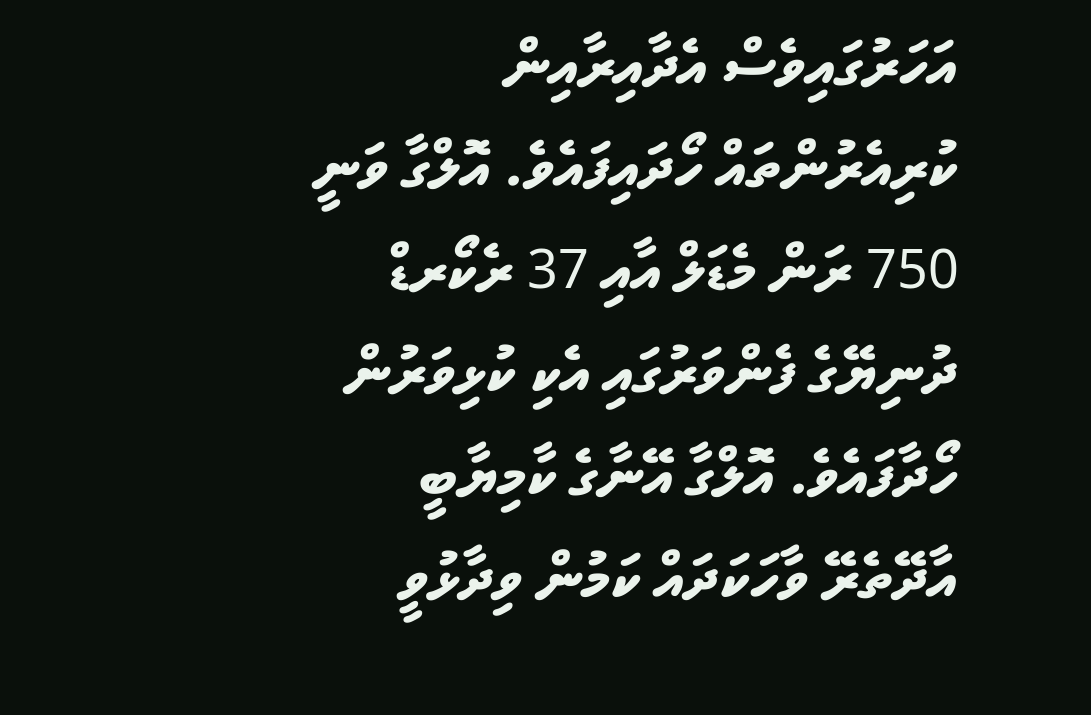އަހަރުގައިވެސް އެދާއިރާއިން ކުރިއެރުންތައް ހޯދައިފައެވެ. އޮލްގާ ވަނީ 750 ރަން މެޑަލް އާއި 37 ރެކޯރޑް ދުނިޔޭގެ ފެންވަރުގައި އެކި ކުޅިވަރުން ހޯދާފައެވެ. އޮލްގާ އޭނާގެ ކާމިޔާބީ އާދޭތެރޭ ވާހަކަދައް ކަމުން ވިދާޅުވީ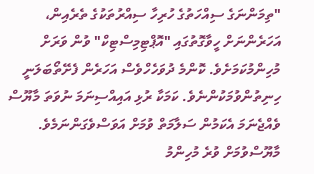"ތިމަންނަގެ ސިއްހަތުގެ ހުރިހާ ސިއްރުތަކުގެ ތެރެއިން، އަހަރެންނަށް ހީވާގޮތުގައި "އޮޕްޓިމިސްޓިކް" ވުން ވަރަށް މުހިންމުކަމަށެވެ. ކޮންމެ ދުވަހެހްވެސް އަހަރެން ފެށޭތޯބަލަނީ ހިނިތުންވުމަކުންނެވެ. ކަމަކާ ރުޅި އައިއްސިނަމަ ނުވަތަ މާޔޫސް ވެއްޖެނަމަ އެކަމުން ސަލާމަތް ވުމަށް އަވަސްވެގަންނަމެވެ. މާޔޫސްވުމަށް ވުރެ މުހިންމު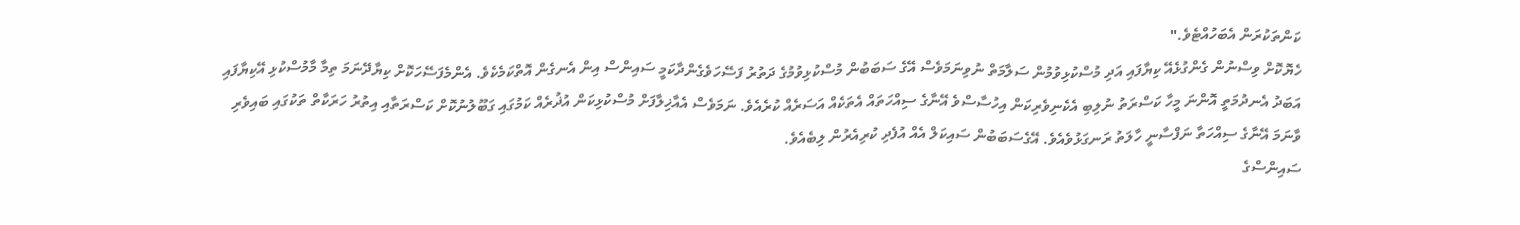ކަންތަކުރަން އެބަހުއްޓެވެ."
ހެޔޮކޮށް ވިސްނުން ގެންގުޅެއޭ ކިޔާފައި އަދި މުސްކުޅިވުމުން ސަލާމަތް ނުވިނަމަވެސް އޭގެ ސަބަބުން މުސްކުޅިވުމުގެ ދަތުރު ފަސޭހަވެގެންދާކަމީ ސައިންސް އިން އެނގެން އޮތްކަމެކެވެ. އެންމެފަސޭހަކޮށް ކިޔާދޭނަމަ ތިމާ މާމުސްކުޅި އޭކިޔާފައި އަބަދު އެނދުމަތީ އޮންނަ މީހާ ކަސްރަތު ނުލިބި އެކެނިވެރިކަން އިހުސާސްވެ އޭނާގެ ސިއްހަތައް އެތަކެއް އަސަރެއް ކުރެއެވެ. ނަމަވެސް އެއާޚިލާފަށް މުސްކުޅިކަން އުޛުރެއް ކަމުގައި ގަބޫލުނުކޮށް ކަސްރަތާއި އިތުރު ހަރަކާތް ތަކުގައި ބައިވެރި ވާނަމަ އޭނާގެ ސިއްހަތާ ނަފްސާނީ ހާލަތު ރަނގަޅުވެއެވެ. އޭގެސަބަބުން ސައިކަލް އެއް އުފެދި ކުރިއެރުން ލިބެއެވެ.
ސައިންސްގެ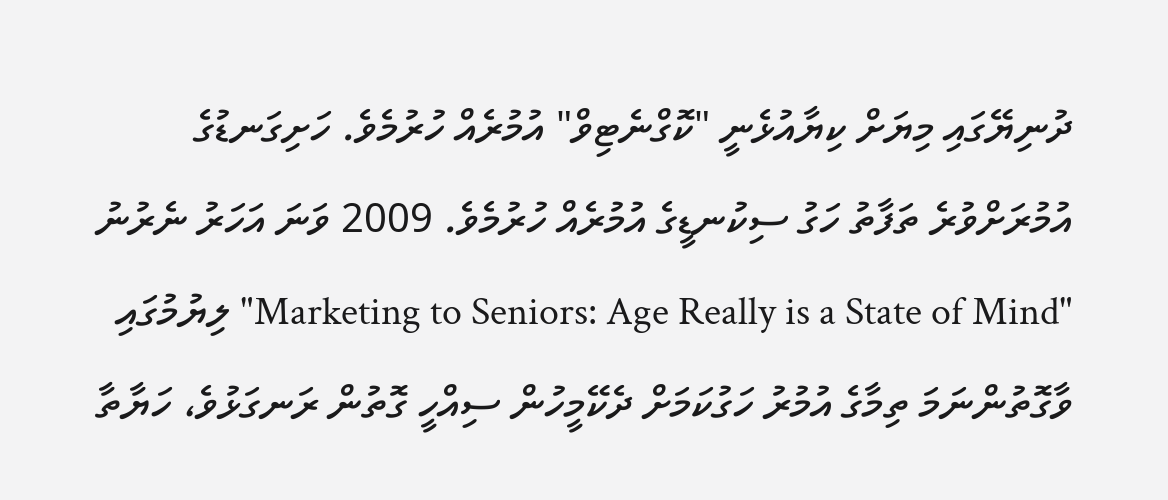ދުނިޔޭގައި މިޔަށް ކިޔާއުޅެނީ "ކޮގްނެޓިވް" އުމުރެއް ހުރުމެވެ. ހަށިގަނޑުގެ އުމުރަށްވުރެ ތަފާތު ހަގު ސިކުނޑީގެ އުމުރެއް ހުރުމެވެ. 2009 ވަނަ އަހަރު ނެރުނު "Marketing to Seniors: Age Really is a State of Mind" ލިޔުމުގައި ވާގޮތުންނަމަ ތިމާގެ އުމުރު ހަގުކަމަށް ދެކޭމީހުން ސިއްހީ ގޮތުން ރަނގަޅުވެ، ހަޔާތާ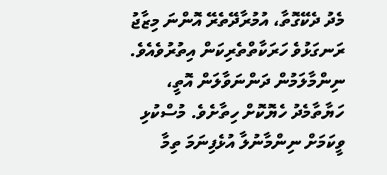މެދު ދެކޭގޮތާ، އުމުރާދޭތެރޭ އޮންނަ މިޒާޖު ރަނގަޅުވެ ހަރަކާތްތެރިކަން އިތުރުވެއެވެ.
ނިންމާލަމުން ދަންނަވާލަން އޮތީ، ހަޔާތާމެދު ހެޔޮކޮށް ހިތާށެވެ. މުސްކުޅި ވީކަމަށް ނިންމާނުލާ އުޅެފިނަމަ ތިމާ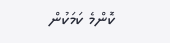ކޮންމެ ކަމަކުން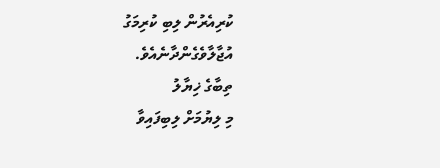ކުރިއެރުން ލިބި ކުރިމަގު އުޖާލާވެގެންދާނެއެވެ.
ތިބާގެ ޚިޔާލު
މި ލިޔުމަށް ލިބިފައިވާ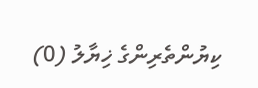ކިޔުންތެރިންގެ ޚިޔާލު (0)